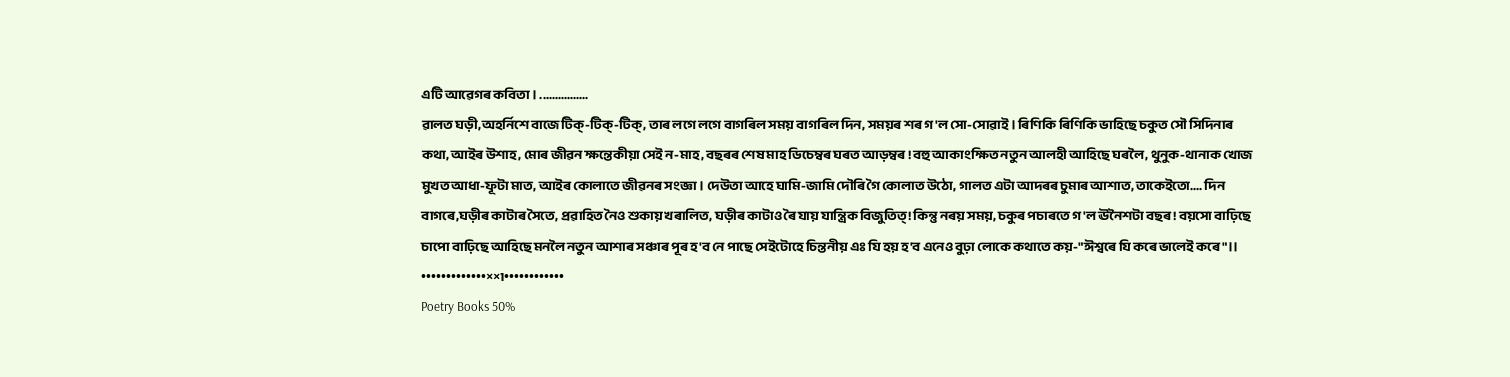এটি আৱেগৰ কবিতা। .....…….....
ৱালত ঘড়ী,অহৰ্নিশে বাজে টিক্-টিক্-টিক্, তাৰ লগে লগে বাগৰিল সময় বাগৰিল দিন, সময়ৰ শৰ গ'ল সো-সোৱাই। ৰিণিকি ৰিণিকি ভাহিছে চকুত সৌ সিদিনাৰ কথা, আইৰ উশাহ, মোৰ জীৱন ক্ষন্তেকীয়া সেই ন-মাহ, বছৰৰ শেষ মাহ ডিচেম্বৰ ঘৰত আড়ম্বৰ ! বহু আকাংক্ষিত নতুন আলহী আহিছে ঘৰলৈ, থুনুক-থানাক খোজ মুখত আধা-ফূটা মাত, আইৰ কোলাতে জীৱনৰ সংজ্ঞা। দেউতা আহে ঘামি-জামি দৌৰি গৈ কোলাত উঠো, গালত এটা আদৰৰ চুমাৰ আশাত, তাকেইতো.... দিন বাগৰে,ঘড়ীৰ কাটাৰ সৈতে, প্ৰৱাহিত নৈও শুকায় খৰালিত, ঘড়ীৰ কাটাও ৰৈ যায় যান্ত্ৰিক বিজুতিত্! কিন্তু নৰয় সময়, চকুৰ পচাৰতে গ'ল ঊনৈশটা বছৰ! বয়সো বাঢ়িছে চাপো বাঢ়িছে আহিছে মনলৈ নতুন আশাৰ সঞ্চাৰ পূৰ হ'ব নে পাছে সেইটোহে চিন্তনীয় এঃ যি হয় হ'ব এনেও বুঢ়া লোকে কথাতে কয়-"ঈশ্বৰে যি কৰে ভালেই কৰে"।। •••••••••••••××ו••••••••••••
Poetry Books 50%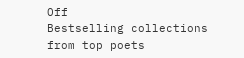Off
Bestselling collections from top poets